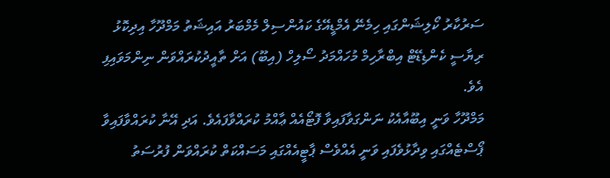ސަރުކާރު ކޯލިޝަންގައި ހިމެނޭ އެމްޑީއޭގެ ކައުންސިލް މެމްބަރު އައިޝަތު މަމްދޫހާ އިދިކޮޅު ރިޔާސީ ކެންޑިޑޭޓް އިބްރާހިމް މުހައްމަދު ސޯލިހް (އިބޫ) އަށް ތާއީދުކުރައްވަން ނިންމަވައިފި އެވެ.
މަމްދޫހާ ވަނީ އިބޫއާއެކު ނަންގަވާފައިވާ ފޮޓޯއެއް ޢާއްމު ކުރައްވާފައެވެ. އަދި އޭނާ ކުރައްވާފައިވާ ޕޯސްޓެއްގައި ވިދާޅުވެފައި ވަނީ އެއްވެސް ޕާޓީއެއްގައި މަސައްކަތް ކުރައްވަން ފުރުސަތު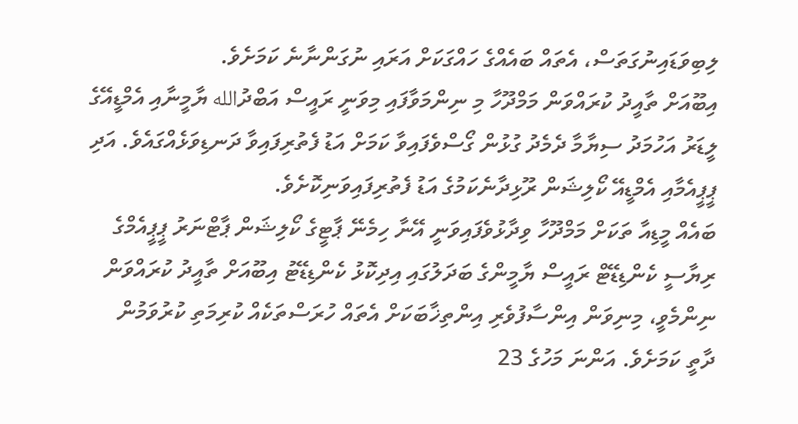ލިބިވަޑައިނުގަތަސް، އެތައް ބައެއްގެ ހައްގަކަށް އަރައި ނުގަންނާނެ ކަމަށެވެ.
އިބޫއަށް ތާއީދު ކުރައްވަން މަމްދޫހާ މި ނިންމަވާފައި މިވަނީ ރައީސް އަބްދުالله ޔާމީނާއި އެމްޑީއޭގެ ލީޑަރު އަހުމަދު ސިޔާމާ ދެމެދު ގުޅުން ގޯސްވެފައިވާ ކަމަށް އަޑު ފެތުރިފައިވާ ދަނޑިވަޅެއްގައެވެ. އަދި ޕީޕީއެމާއި އެމްޑީއޭ ކޯލިޝަން ރޫޅިދާނެކަމުގެ އަޑު ފެތުރިފައިވަނިކޮށެވެ.
ބައެއް މީޑިއާ ތަކަށް މަމްދޫހާ ވިދާޅުވެފައިވަނީ އޭނާ ހިމެނޭ ޕާޓީގެ ކޯލިޝަން ޕާޓްނަރު ޕީޕީއެމްގެ ރިޔާސީ ކެންޑިޑޭޓް ރައީސް ޔާމީންގެ ބަދަލުގައި އިދިކޮޅު ކެންޑިޑޭޓު އިބޫއަށް ތާއީދު ކުރައްވަން ނިންމެވީ، މިނިވަން އިންސާފުވެރި އިންތިޚާބަކަށް އެތައް ހުރަސްތަކެއް ކުރިމަތި ކުރުވަމުން ދާތީ ކަމަށެވެ. އަންނަ މަހުގެ 23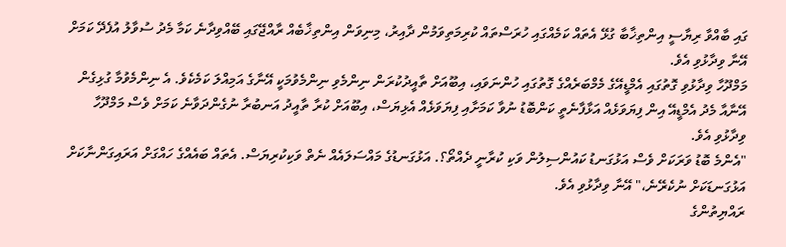ގައި ބާއްވާ ރިޔާސީ އިންތިޚާބާ ގުޅޭ އެތައް ކަމެއްގައި ހުރަސްތައް ކުރިމަތިވަމުން ދާއިރު، މިނިވަން އިންތިޚާބެއް ރާއްޖޭގައި ބޭއްވިދާނެ ކަމާ މެދު ސުވާލު އުފެދޭ ކަމަށް އޭނާ ވިދާޅުވި އެވެ.
މަމްދޫހާ ވިދާޅުވި ގޮތުގައި އެމްޑީއޭގެ މެމްބަރެއްގެ ގޮތުގައި ހުންނަވައި، އިބޫއަށް ތާއީދުކުރަން ނިންމެވި ނިންމެވުމަކީ އޭނާގެ އަމިއްލަ ކަމެކެވެ. އެ ނިންމެވުމާ ގުޅިގެން އޭނާއާ މެދު އެމްޑީއޭ އިން ފިޔަވަޅެއް އަޅާފާނެތީ ކަންބޮޑު ނުވާ ކަމަށާއި ފިޔަވަޅެއް އެޅިޔަސް، އިބޫއަށް ކުރާ ތާއީދު އަނބުރާ ނުގެންދަވާނެ ކަމަށް ވެސް މަމްދޫހާ ވިދާޅުވި އެވެ.
"އެންމެ ބޮޑު ވަރަކަށް ވެސް އަޅުގަނޑު ކައުންސިލުން ވަކި ކުރާނީ ދެއްތޯ؟. އަޅުގަނޑުގެ މައްސަލައެއް ނެތް ވަކިކުރިޔަސް. އެތައް ބައެއްގެ ހައްގަށް އަރައިގަންނާކަށް އަޅުގަނޑަކަށް ނުކެރޭނެ،" އޭނާ ވިދާޅުވި އެވެ.
ރައްޔިތުންގެ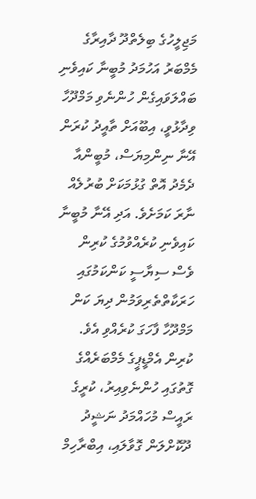މަޖިލީހުގެ ބިލެތްދޫ ދާއިރާގެ މެމްބަރު އަހުމަދު މުބީނާ ކައިވެނި ބައްލަވައިގެން ހުންނެވި މަމްދޫހާ ވިދާޅުވީ، އިބޫއަށް ތާއީދު ކުރަން އޭނާ ނިންމިޔަސް، މުބީންއާ ދެމެދު އޮތް ގުޅުމަކަށް ބުރުލެއް ނާރަ ކަމަށެވެ. އަދި އޭނާ މުބީނާ ކައިވެނި ކުރެއްވުމުގެ ކުރިން ވެސް ސިޔާސީ ކަންކަމުގައި ހަރަކާތްތެރިވަމުން ދިޔަ ކަން މަމްދޫހާ ފާހަގަ ކުރެއްވި އެވެ.
ކުރިން އެމްޑީޕީގެ މެމްބަރެއްގެ ގޮތުގައި ހުންނެވިއިރު، ކުރީގެ ރައީސް މުހައްމަދު ނަޝީދު ދޫކޮށްލަން ގޮވާލައި، އިބްރާހިމް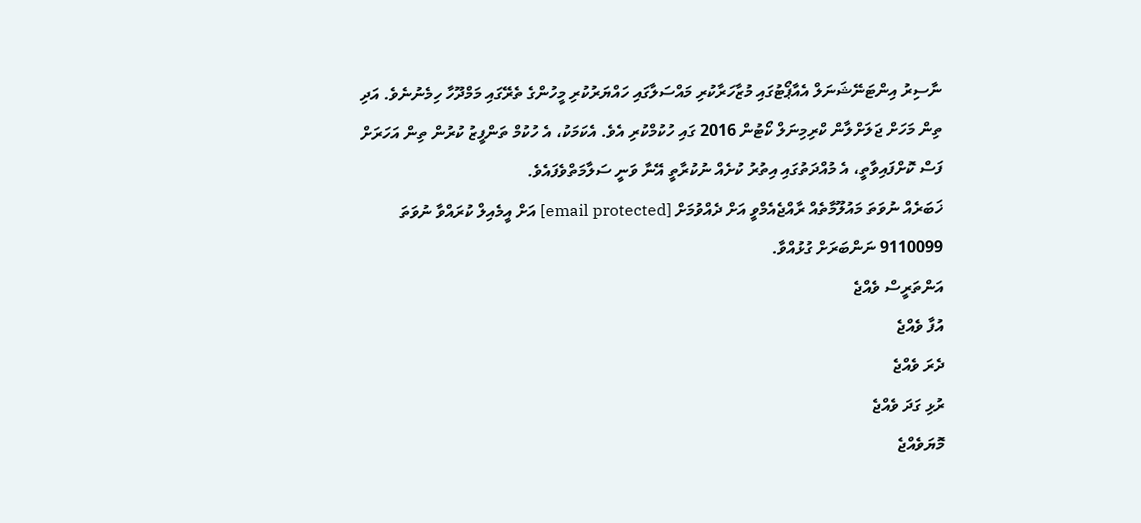ނާސިރު އިންޓަނޭޝަނަލް އެއާޕޯޓުގައި މުޒާހަރާކުރި މައްސަލާގައި ހައްޔަރުކުރި މީހުންގެ ތެރޭގައި މަމްދޫހާ ހިމެނުނެވެ. އަދި ތިން މަހަށް ޖަލަށްލާން ކްރިމިނަލް ކޯޓުން 2016 ގައި ހުކުމްކުރި އެވެ. އެކަމަކު، އެ ހުކުމް ތަންފީޒު ކުރުން ތިން އަހަރަށް ފަސް ކޮށްފައިވާތީ، އެ މުއްދަތުގައި އިތުރު ކުށެއް ނުކުރާތީ އޭނާ ވަނީ ސަލާމަތްވެފައެވެ.
ޚަބަރެއް ނުވަތަ މައުލޫމާތެއް ރާއްޖެއެމްވީ އަށް ދެއްވުމަށް [email protected] އަށް އީމެއިލް ކުރައްވާ ނުވަތަ 9110099 ނަންބަރަށް ގުޅުއްވާ.
އަންތަރީސް ވެއްޖެ
އުފާ ވެއްޖެ
ދެރަ ވެއްޖެ
ރުޅި ގަދަ ވެއްޖެ
މޮޔަވެއްޖެ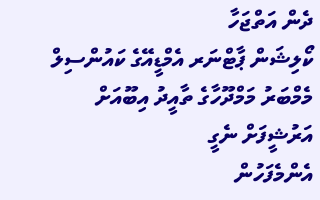ދެން އަތްޖަހާ
ކޯލިޝަން ޕާޓްނަރ އެމްޑީއޭގެ ކައުންސިލް މެމްބަރު މަމްދޫހާގެ ތާއީދު އިބޫއަށް
އަރުޝީފަށް ނެގީ
އެންމެފަހުން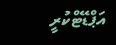އަޕްޑޭޓްކުރީ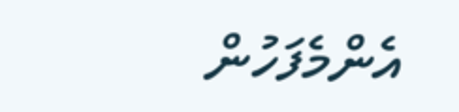އެންމެފަހުން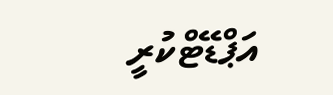އަޕްޑޭޓްކުރީ